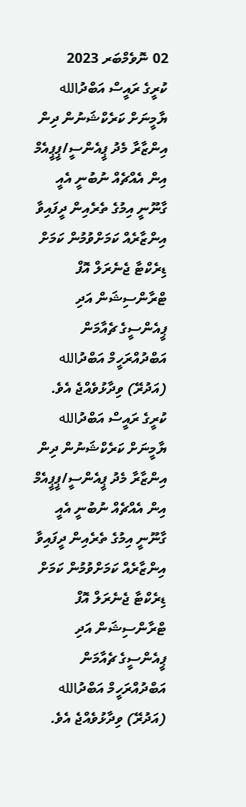02 ނޮވެމްބަރ 2023
ކުރީގެ ރައީސް އަބްދުالله ޔާމީނަށް ކަރެކްޝަނުން ދިން އިންޒާރާ މެދު ޕީއެންސީ/ޕީޕީއެމް އިން އެއްޗެއް ނުބުނީ އެއީ ގާނޫނީ އިމުގެ ތެރެއިން ދީފައިވާ އިންޒާރެއް ކަމަށްވުމުން ކަމަށް ޑިރެކްޓާ ޖެނެރަލް އޮފް ޓްރާންސިޝަން އަދި ޕީއެންސީގެ ޗެއާމަން އަބްދުއްރަހީމް އަބްދުالله (އަދުރޭ) ވިދާޅުވެއްޖެ އެވެ.
ކުރީގެ ރައީސް އަބްދުالله ޔާމީނަށް ކަރެކްޝަނުން ދިން އިންޒާރާ މެދު ޕީއެންސީ/ޕީޕީއެމް އިން އެއްޗެއް ނުބުނީ އެއީ ގާނޫނީ އިމުގެ ތެރެއިން ދީފައިވާ އިންޒާރެއް ކަމަށްވުމުން ކަމަށް ޑިރެކްޓާ ޖެނެރަލް އޮފް ޓްރާންސިޝަން އަދި ޕީއެންސީގެ ޗެއާމަން އަބްދުއްރަހީމް އަބްދުالله (އަދުރޭ) ވިދާޅުވެއްޖެ އެވެ.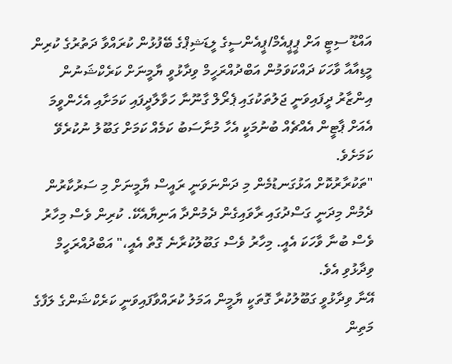އައްޑޫ ސިޓީ އަށް ޕީޕީއެމް/ޕީއެންސީގެ ލީޑަޝިޕްގެ ބޭފުޅުން ކުރައްވާ ދަތުރުގެ ކުރިން މީޑިއާއާ ވާހަކަ ދައްކަވަމުން އަބްދުއްރަހީމް ވިދާޅުވީ ޔާމީނަށް ކަރެކްޝަނުން އިންޒާރު ދީފައިވަނީ ޖަލުތަކުގައި ޕެރޯލް ގާނޫނާ ހަވާލާދީފައި ކަމަށާއި އެހެންވީމަ އެއަށް ޕާޓީން އެއްޗެއް ބުނުމަކީ އެހާ މުނާސަބު ކަމެއް ކަމަށް ގަބޫލު ނުކުރެވޭ ކަމަށެވެ.
"ތަކުރާރުކޮށް އަޅުގަނޑުމެން މި ދަންނަވަނީ ރައީސް ޔާމީނަށް މި ސަރުކާރުން ދެމުން މިދަނީ ގަސްދުގައި ރާވައިގެން ދެމުންދާ އަނިޔާއެކޭ. ކުރިން ވެސް މިހާރު ވެސް ބުނާ ވާހަކަ އެއީ. މިހާރު ވެސް ގަބޫލުކުރާނެ ގޮތް އެއީ،" އަބްދުއްރަހީމް ވިދާޅުވި އެވެ.
އޭނާ ވިދާޅުވީ ގަބޫލުކުރާ ގޮތަކީ ޔާމީން އަމަލު ކުރައްވާފައިވަނީ ކަރެކްޝަންގެ ލަފާގެ މަތިން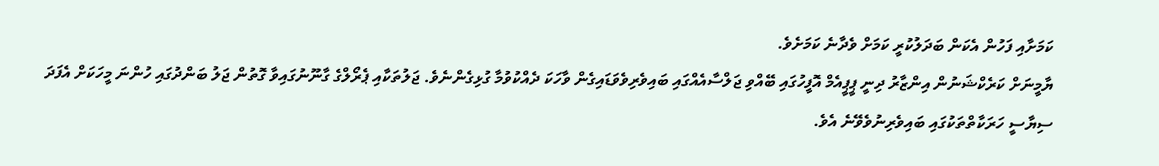ކަމަށާއި ފަހުން އެކަން ބަދަލުކުރީ ކަމަށް ވެދާނެ ކަމަށެވެ.
ޔާމީނަށް ކަރެކްޝަނުން އިންޒާރު ދިނީ ޕީޕީއެމް އޮފީހުގައި ބޭއްވި ޖަލްސާއެއްގައި ބައިވެރިވެވަޑައިގެން ވާހަކަ ދެއްކުވުމާ ގުޅިގެންނެވެ. ޖަލުތަކާއި ޕެރޯލްގެ ގާނޫނުގައިވާ ގޮތުން ޖަލު ބަންދުގައި ހުންނަ މީހަކަށް އެފަދަ ސިޔާސީ ހަރަކާތްތަކުގައި ބައިވެރިނުވެވޭނެ އެވެ.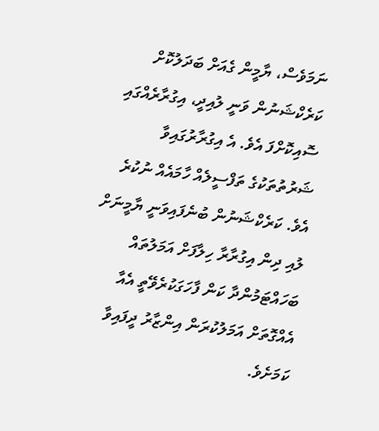ނަމަވެސް، ޔާމީން ގެއަށް ބަދަލުކޮށް ކަރެކްޝަނުން ވަނީ ލުއިދީ، އިގުރާރެއްގައި ސޮއިކޮށްފަ އެވެ. އެ އިގުރާރުގައިވާ ޝަރުތުތަކުގެ ތަފްސީލެއް ހާމައެއް ނުކުރެ އެވެ. ކަރެކްޝަނުން ބުނެފައިވަނީ ޔާމީނަށް ލުއި ދިން އިގުރާރާ ހިލާފަށް އަމަލުތައް ބަހައްޓަމުންދާ ކަން ފާހަގަކުރެވޭތީ އެއާ އެއްގޮތަށް އަމަލުކުރަން އިންޒާރު ދީފައިވާ ކަމަށެވެ.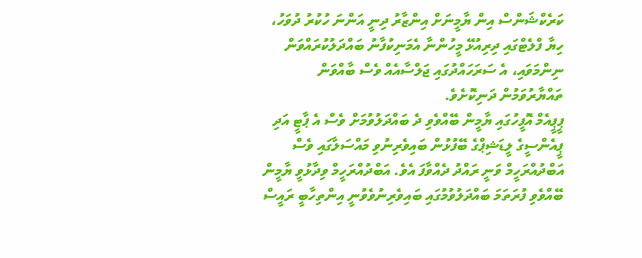ކަރެކްޝަންސް އިން ޔާމީނަށް އިންޒާރު ދިނީ އަންނަ ހުކުރު ދުވަހު، ހިޔާ ފްލެޓްގައި ދިރިއުޅޭ މީހުންނާ އެމަނިކުފާނު ބައްދަލުކުރައްވަން ނިންމަވައި، އެ ސަރަހައްދުގައި ޖަލްސާއެއް ވެސް ބާއްވަން ތައްޔާރުވަމުން ދަނިކޮށެވެ.
ޕީޕީއެމް އޮފީހުގައި ޔާމީން ބޭއްވެވި ދެ ބައްދަލުވުމަށް ވެސް އެ ޕާޓީ އަދި ޕީއެންސީގެ ލީޑަޝިޕްގެ ބޭފުޅުން ބައިވެރިނުވި މައްސަލާގައި ވެސް އަބްދުއްރަހީމް ވަނީ ރައްދު ދެއްވާފަ އެވެ. އަބްދުއްރަހީމް ވިދާޅުވީ ޔާމީން ބޭއްވެވި ފުރަތަމަ ބައްދަލުވުމުގައި ބައިވެރިނުވެވުނީ އިންތިހާބީ ރައީސް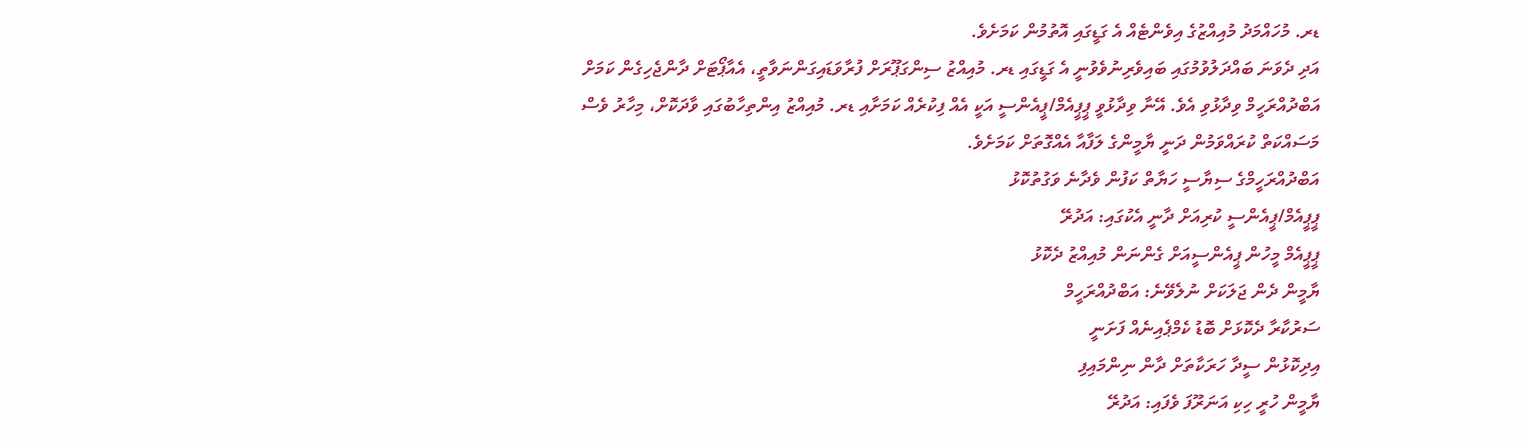ޑރ. މުހައްމަދު މުއިއްޒުގެ އިވެންޓެއް އެ ގަޑީގައި އޮތުމުން ކަމަށެވެ.
އަދި ދެވަނަ ބައްދަލުވުމުގައި ބައިވެރިނުވެވުނީ އެ ގަޑީގައި ޑރ. މުއިއްޒު ސިންގަޕޫރަށް ފުރާވަޑައިގަންނަވާތީ، އެއާޕޯޓަށް ދާންޖެހިގެން ކަމަށް އަބްދުއްރަހީމް ވިދާޅުވި އެވެ. އޭނާ ވިދާޅުވީ ޕީޕީއެމް/ޕީއެންސީ އަކީ އެއް ފިކުރެއް ކަމަށާއި ޑރ. މުއިއްޒު އިންތިހާބުގައި ވާދަކޮށް، މިހާރު ވެސް މަސައްކަތް ކުރައްވަމުން ދަނީ ޔާމީންގެ ލަފާއާ އެއްގޮތަށް ކަމަށެވެ.
އަބްދުއްރަހީމްގެ ސިޔާސީ ހަޔާތް ކަފުން ވެދާނެ ވަގުތުކޮޅު
ޕީޕީއެމް/ޕީއެންސީ ކުރިއަށް ދާނީ އެކުގައި: އަދުރޭ
ޕީޕީއެމް މީހުން ޕީއެންސީއަށް ގެންނަން މުއިއްޒު ދެކޮޅު
ޔާމީން ދެން ޖަލަކަށް ނުލެވޭނެ: އަބްދުއްރަހީމް
ސަރުކާރާ ދެކޮޅަށް ބޮޑު ކެމްޕެއިނެއް ފަށަނީ
އިދިކޮޅުން ސީދާ ހަރަކާތަށް ދާން ނިންމައިފި
ޔާމީން ހުރީ ހިކި އަނަރޫފަ ވެފައި: އަދުރޭ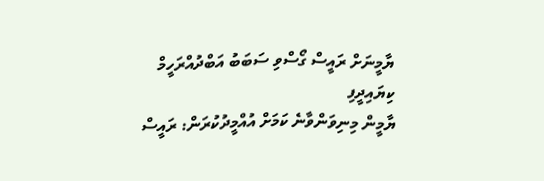ޔާމީނަށް ރައީސް ގޯސްވި ސަބަބު އަބްދުއްރަހީމް ކިޔައިދީފި
ޔާމީން މިނިވަންވާނެ ކަމަށް އުއްމީދުކުރަން: ރައީސް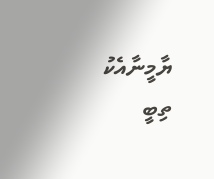ޔާމީނާއެކު ތިބީ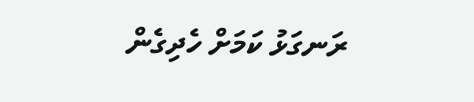ރަނގަޅު ކަމަށް ހެދިގެން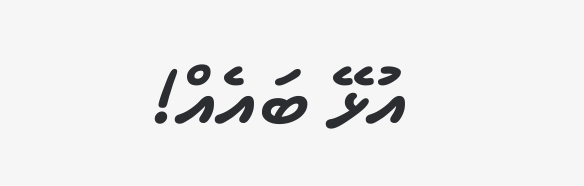އުޅޭ ބައެއް!